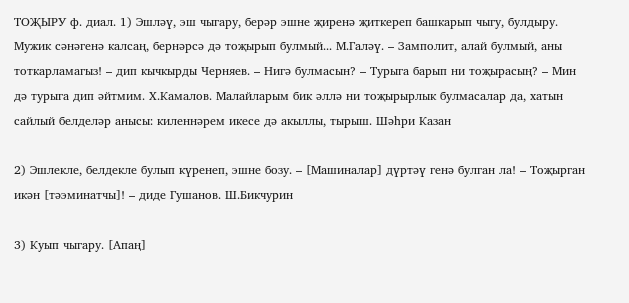ТОҖЫРУ ф. диал. 1) Эшләү, эш чыгару, берәр эшне җиренә җиткереп башкарып чыгу, булдыру. Мужик сәнәгенә калсаң, бернәрсә дә тоҗырып булмый... М.Галәү. – Замполит, алай булмый, аны тоткарламагыз! – дип кычкырды Черняев. – Нигә булмасын? – Турыга барып ни тоҗырасың? – Мин дә турыга дип әйтмим. Х.Камалов. Малайларым бик әллә ни тоҗырырлык булмасалар да, хатын сайлый белделәр анысы: киленнәрем икесе дә акыллы, тырыш. Шәһри Казан

2) Эшлекле, белдекле булып күренеп, эшне бозу. – [Машиналар] дүртәү генә булган ла! – Тоҗырган икән [тәэминатчы]! – диде Гушанов. Ш.Бикчурин

3) Куып чыгару. [Апаң]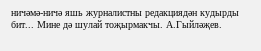ничәмә-ничә яшь журналистны редакциядән кудырды бит... Мине дә шулай тоҗырмакчы. А.Гыйләҗев.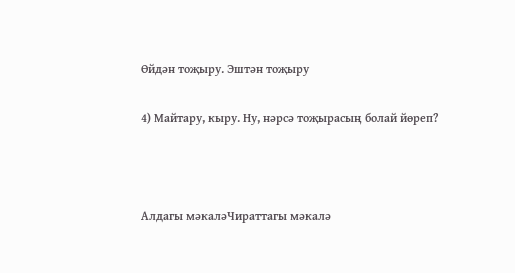Өйдән тоҗыру. Эштән тоҗыру

4) Майтару, кыру. Ну, нәрсә тоҗырасың болай йөреп?



Алдагы мәкаләЧираттагы мәкалә